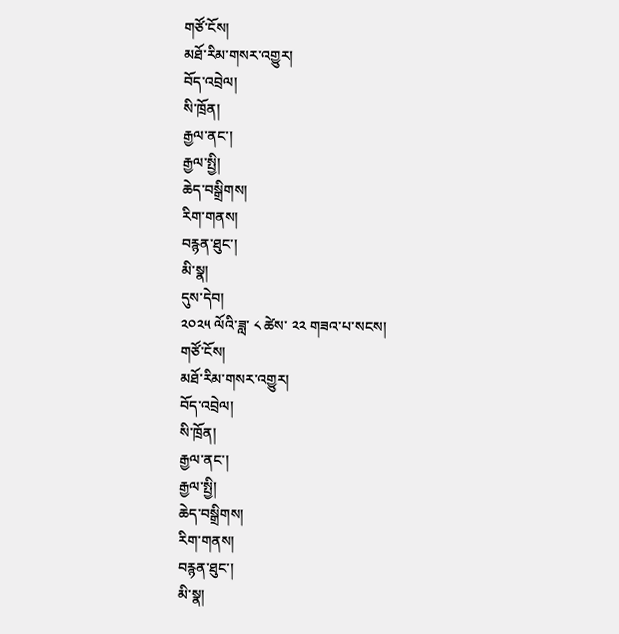གཙོ་ངོས།
མཐོ་རིམ་གསར་འགྱུར།
བོད་འབྲེལ།
སི་ཁྲོན།
རྒྱལ་ནང་།
རྒྱལ་སྤྱི།
ཆེད་བསྒྲིགས།
རིག་གནས།
བརྙན་ཐུང་།
མི་སྣ།
དུས་དེབ།
༢༠༢༥ ལོའི་ཟླ་ ༨ ཚེས་ ༢༢ གཟའ་པ་སངས།
གཙོ་ངོས།
མཐོ་རིམ་གསར་འགྱུར།
བོད་འབྲེལ།
སི་ཁྲོན།
རྒྱལ་ནང་།
རྒྱལ་སྤྱི།
ཆེད་བསྒྲིགས།
རིག་གནས།
བརྙན་ཐུང་།
མི་སྣ།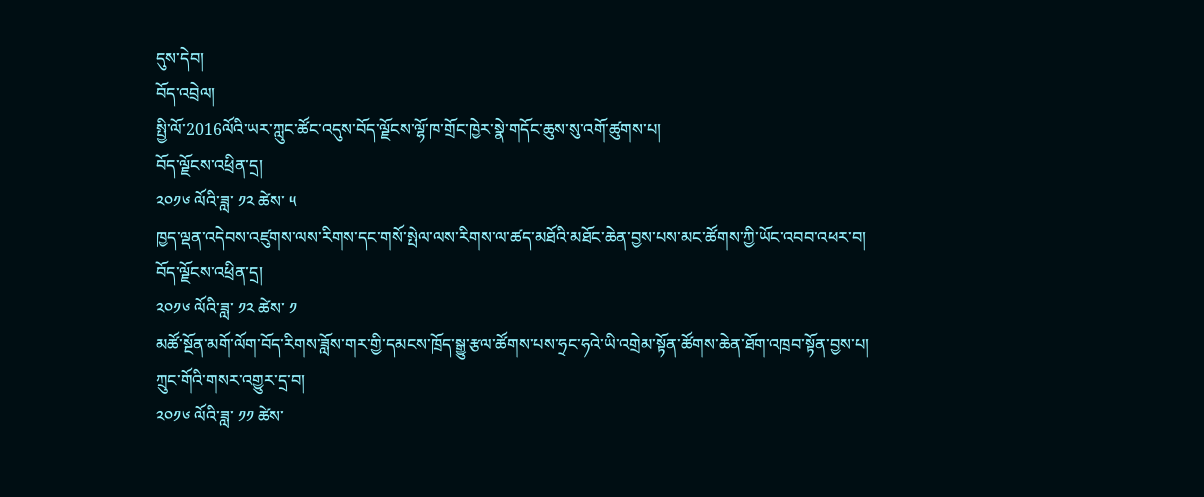དུས་དེབ།
བོད་འབྲེལ།
སྤྱི་ལོ་2016ལོའི་ཡར་ཀླུང་ཚོང་འདུས་བོད་ལྗོངས་ལྷོ་ཁ་གྲོང་ཁྱེར་སྣེ་གདོང་ཆུས་སུ་འགོ་ཚུགས་པ།
བོད་ལྗོངས་འཕྲིན་དྲ།
༢༠༡༦ ལོའི་ཟླ་ ༡༢ ཚེས་ ༥
ཁྱད་ལྡན་འདེབས་འཛུགས་ལས་རིགས་དང་གསོ་སྤེལ་ལས་རིགས་ལ་ཚད་མཐོའི་མཐོང་ཆེན་བྱས་པས་མང་ཚོགས་ཀྱི་ཡོང་འབབ་འཕར་བ།
བོད་ལྗོངས་འཕྲིན་དྲ།
༢༠༡༦ ལོའི་ཟླ་ ༡༢ ཚེས་ ༡
མཚོ་སྔོན་མགོ་ལོག་བོད་རིགས་ཟློས་གར་གྱི་དམངས་ཁྲོད་སྒྱུ་རྩལ་ཚོགས་པས་ཧྲང་ཧའེ་ཡི་འགྲེམ་སྟོན་ཚོགས་ཆེན་ཐོག་འཁྲབ་སྟོན་བྱས་པ།
ཀྲུང་གོའི་གསར་འགྱུར་དྲ་བ།
༢༠༡༦ ལོའི་ཟླ་ ༡༡ ཚེས་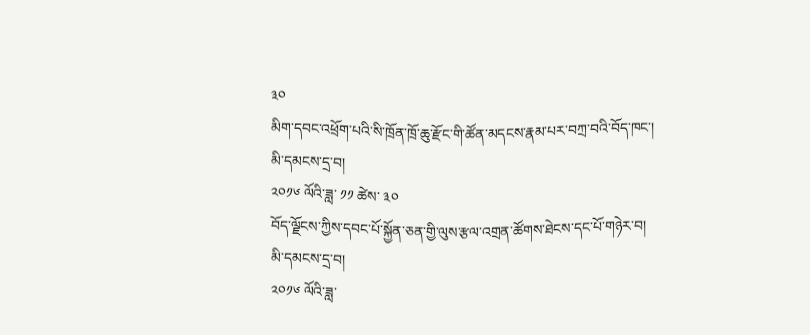༣༠
མིག་དབང་འཕྲོག་པའི་སི་ཁྲོན་ཁྲོ་ཆུ་རྫོང་གི་ཚོན་མདངས་རྣམ་པར་བཀྲ་བའི་བོད་ཁང་།
མི་དམངས་དྲ་བ།
༢༠༡༦ ལོའི་ཟླ་ ༡༡ ཚེས་ ༣༠
བོད་ལྗོངས་ཀྱིས་དབང་པོ་སྐྱོན་ཅན་གྱི་ལུས་རྩལ་འགྲན་ཚོགས་ཐེངས་དང་པོ་གཉེར་བ།
མི་དམངས་དྲ་བ།
༢༠༡༦ ལོའི་ཟླ་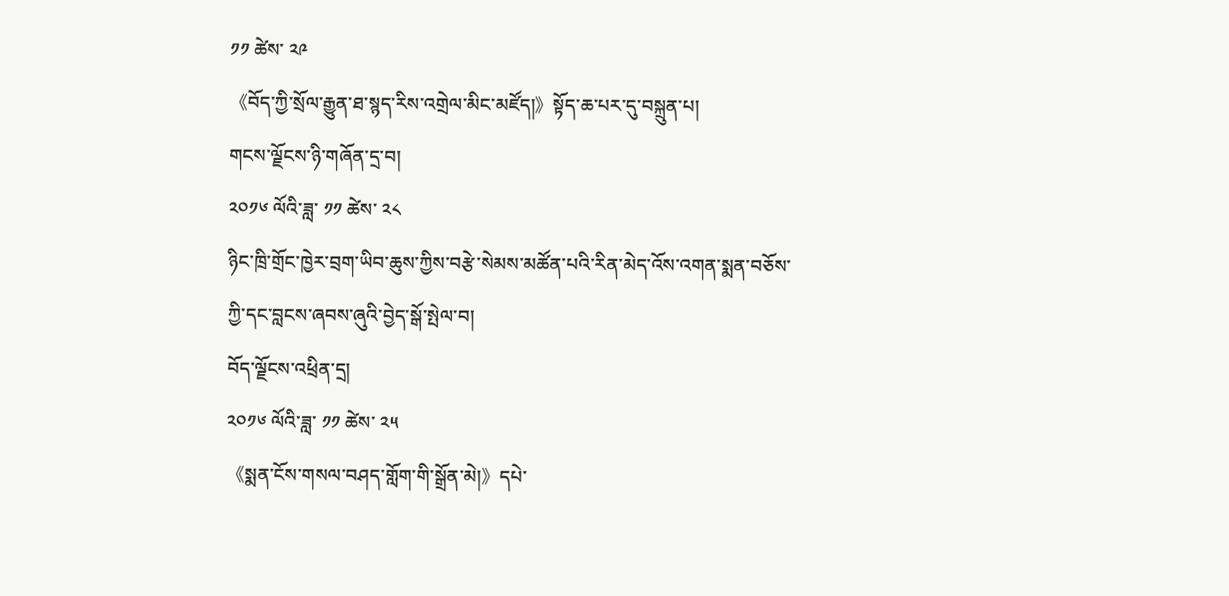༡༡ ཚེས་ ༢༩
《བོད་ཀྱི་སྲོལ་རྒྱུན་ཐ་སྙད་རིས་འགྲེལ་མིང་མཛོད།》སྟོད་ཆ་པར་དུ་བསྐྲུན་པ།
གངས་ལྗོངས་ཉི་གཞོན་དྲ་བ།
༢༠༡༦ ལོའི་ཟླ་ ༡༡ ཚེས་ ༢༨
ཉིང་ཁྲི་གྲོང་ཁྱེར་བྲག་ཡིབ་ཆུས་ཀྱིས་བརྩེ་སེམས་མཚོན་པའི་རིན་མེད་འོས་འགན་སྨན་བཅོས་ཀྱི་དང་བླངས་ཞབས་ཞུའི་བྱེད་སྒོ་སྤེལ་བ།
བོད་ལྗོངས་འཕྲིན་དྲ།
༢༠༡༦ ལོའི་ཟླ་ ༡༡ ཚེས་ ༢༥
《སྨན་ངོས་གསལ་བཤད་གློག་གི་སྒྲོན་མེ།》དཔེ་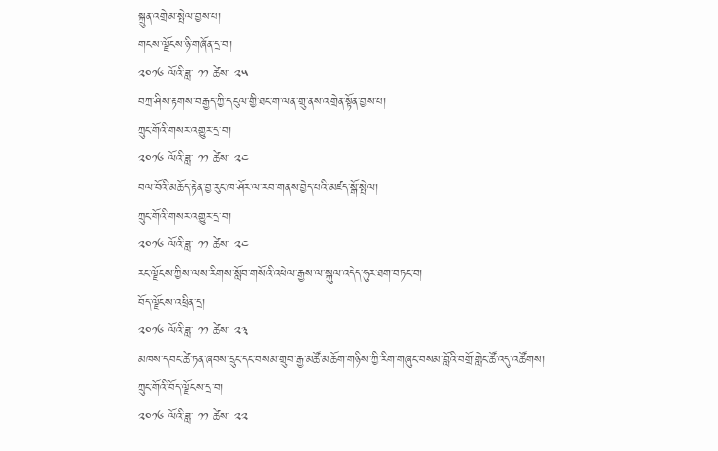སྐྲུན་འགྲེམ་སྤེལ་བྱས་པ།
གངས་ལྗོངས་ཉི་གཞོན་དྲ་བ།
༢༠༡༦ ལོའི་ཟླ་ ༡༡ ཚེས་ ༢༥
བཀྲ་ཤིས་རྟགས་བརྒྱད་ཀྱི་དངུལ་གྱི་ཐང་ག་ལན་གྲུ་ནས་འགྲེན་སྟོན་བྱས་པ།
ཀྲུང་གོའི་གསར་འགྱུར་དྲ་བ།
༢༠༡༦ ལོའི་ཟླ་ ༡༡ ཚེས་ ༢༤
བལ་བོའི་མཆོད་རྟེན་བྱ་རུང་ཁ་ཤོར་ལ་རབ་གནས་བྱེད་པའི་མཛད་སྒོ་སྤེལ།
ཀྲུང་གོའི་གསར་འགྱུར་དྲ་བ།
༢༠༡༦ ལོའི་ཟླ་ ༡༡ ཚེས་ ༢༤
རང་ལྗོངས་ཀྱིས་ལས་རིགས་སློབ་གསོའི་འཕེལ་རྒྱས་ལ་སྐུལ་འདེད་ཧུར་ཐག་བཏང་བ།
བོད་ལྗོངས་འཕྲིན་དྲ།
༢༠༡༦ ལོའི་ཟླ་ ༡༡ ཚེས་ ༢༣
མཁས་དབང་ཚེ་ཏན་ཞབས་དྲུང་དང་བསམ་གྲུབ་རྒྱ་མཚོ་མཆོག་གཉིས་ཀྱི་རིག་གཞུང་བསམ་བློའི་བགྲོ་གླེང་ཚོ་འདུ་འཚོགས།
ཀྲུང་གོའི་བོད་ལྗོངས་དྲ་བ།
༢༠༡༦ ལོའི་ཟླ་ ༡༡ ཚེས་ ༢༢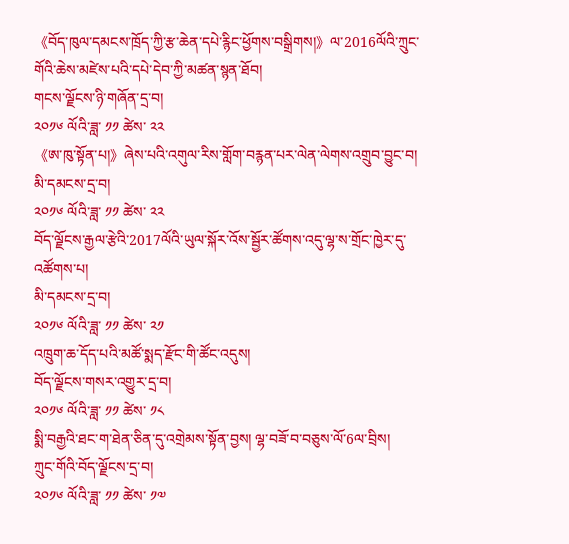《བོད་ཁུལ་དམངས་ཁྲོད་ཀྱི་རྩ་ཆེན་དཔེ་རྙིང་ཕྱོགས་བསྒྲིགས།》ལ་2016ལོའི་ཀྲུང་གོའི་ཆེས་མཛེས་པའི་དཔེ་དེབ་ཀྱི་མཚན་སྙན་ཐོབ།
གངས་ལྗོངས་ཉི་གཞོན་དྲ་བ།
༢༠༡༦ ལོའི་ཟླ་ ༡༡ ཚེས་ ༢༢
《ཨ་ཁུ་སྟོན་པ།》ཞེས་པའི་འགུལ་རིས་གློག་བརྙན་པར་ལེན་ལེགས་འགྲུབ་བྱུང་བ།
མི་དམངས་དྲ་བ།
༢༠༡༦ ལོའི་ཟླ་ ༡༡ ཚེས་ ༢༢
བོད་ལྗོངས་རྒྱལ་རྩེའི་2017ལོའི་ཡུལ་སྐོར་འོས་སྦྱོར་ཚོགས་འདུ་ལྷ་ས་གྲོང་ཁྱེར་དུ་འཚོགས་པ།
མི་དམངས་དྲ་བ།
༢༠༡༦ ལོའི་ཟླ་ ༡༡ ཚེས་ ༢༡
འཁྲུག་ཆ་དོད་པའི་མཚོ་སྨད་རྫོང་གི་ཚོང་འདུས།
བོད་ལྗོངས་གསར་འགྱུར་དྲ་བ།
༢༠༡༦ ལོའི་ཟླ་ ༡༡ ཚེས་ ༡༨
སྨི་བརྒྱའི་ཐང་ག་ཐེན་ཅིན་དུ་འགྲེམས་སྟོན་བྱས། ལྷ་བཟོ་བ་བཅུས་ལོ་6ལ་བྲིས།
ཀྲུང་གོའི་བོད་ལྗོངས་དྲ་བ།
༢༠༡༦ ལོའི་ཟླ་ ༡༡ ཚེས་ ༡༧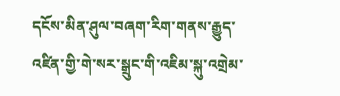དངོས་མིན་ཤུལ་བཞག་རིག་གནས་རྒྱུད་འཛིན་གྱི་གེ་སར་སྒྲུང་གི་འཇིམ་སྐུ་འགྲེམ་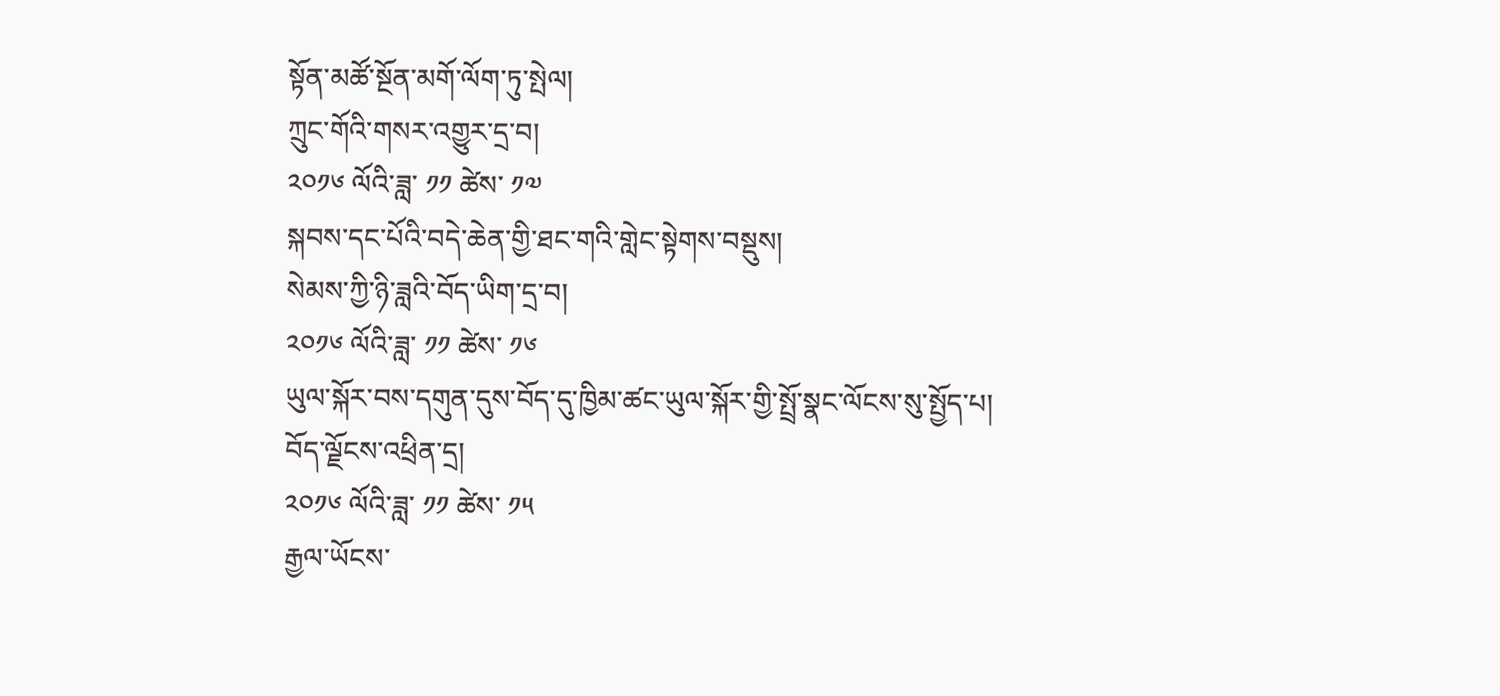སྟོན་མཚོ་སྔོན་མགོ་ལོག་ཏུ་སྤེལ།
ཀྲུང་གོའི་གསར་འགྱུར་དྲ་བ།
༢༠༡༦ ལོའི་ཟླ་ ༡༡ ཚེས་ ༡༧
སྐབས་དང་པོའི་བདེ་ཆེན་གྱི་ཐང་གའི་གླེང་སྟེགས་བསྡུས།
སེམས་ཀྱི་ཉི་ཟླའི་བོད་ཡིག་དྲ་བ།
༢༠༡༦ ལོའི་ཟླ་ ༡༡ ཚེས་ ༡༦
ཡུལ་སྐོར་བས་དགུན་དུས་བོད་དུ་ཁྱིམ་ཚང་ཡུལ་སྐོར་གྱི་སྤྲོ་སྣང་ལོངས་སུ་སྤྱོད་པ།
བོད་ལྗོངས་འཕྲིན་དྲ།
༢༠༡༦ ལོའི་ཟླ་ ༡༡ ཚེས་ ༡༥
རྒྱལ་ཡོངས་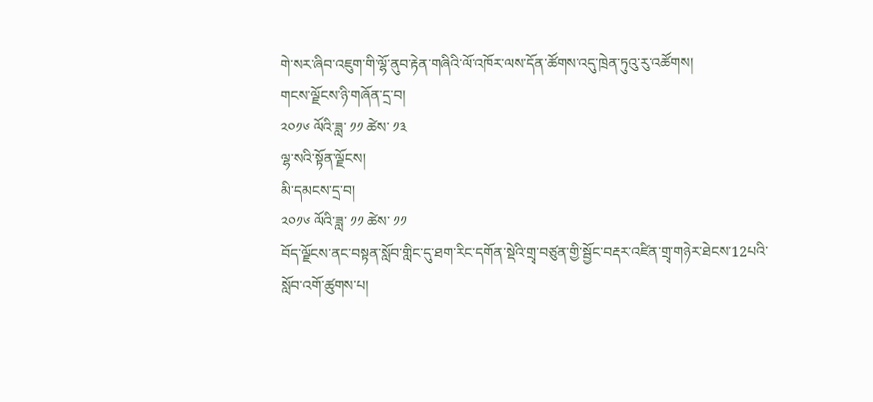གེ་སར་ཞིབ་འཇུག་གི་ལྷོ་ནུབ་རྟེན་གཞིའི་ལོ་འཁོར་ལས་དོན་ཚོགས་འདུ་ཁྲེན་ཏུའུ་རུ་འཚོགས།
གངས་ལྗོངས་ཉི་གཞོན་དྲ་བ།
༢༠༡༦ ལོའི་ཟླ་ ༡༡ ཚེས་ ༡༣
ལྷ་སའི་སྟོན་ལྗོངས།
མི་དམངས་དྲ་བ།
༢༠༡༦ ལོའི་ཟླ་ ༡༡ ཚེས་ ༡༡
བོད་ལྗོངས་ནང་བསྟན་སློབ་གླིང་དུ་ཐག་རིང་དགོན་སྡེའི་གྲྭ་བཙུན་གྱི་སྦྱོང་བརྡར་འཛིན་གྲྭ་གཉེར་ཐེངས་12པའི་སློབ་འགོ་ཚུགས་པ།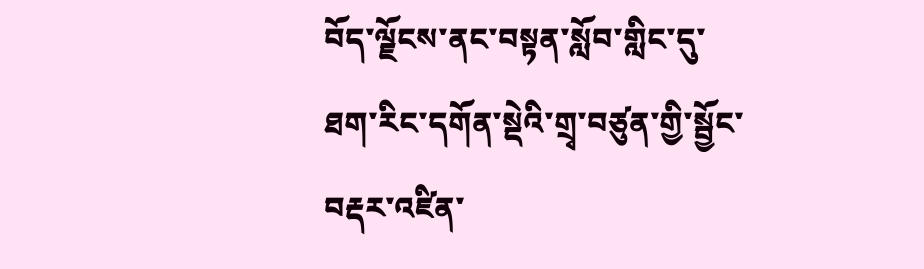བོད་ལྗོངས་ནང་བསྟན་སློབ་གླིང་དུ་ཐག་རིང་དགོན་སྡེའི་གྲྭ་བཙུན་གྱི་སྦྱོང་བརྡར་འཛིན་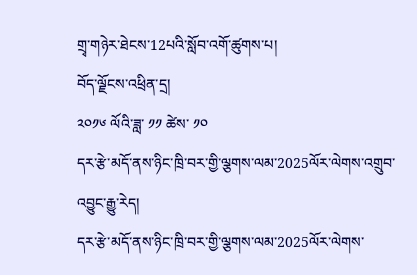གྲྭ་གཉེར་ཐེངས་12པའི་སློབ་འགོ་ཚུགས་པ།
བོད་ལྗོངས་འཕྲིན་དྲ།
༢༠༡༦ ལོའི་ཟླ་ ༡༡ ཚེས་ ༡༠
དར་རྩེ་མདོ་ནས་ཉིང་ཁྲི་བར་གྱི་ལྕགས་ལམ་2025ལོར་ལེགས་འགྲུབ་འབྱུང་རྒྱུ་རེད།
དར་རྩེ་མདོ་ནས་ཉིང་ཁྲི་བར་གྱི་ལྕགས་ལམ་2025ལོར་ལེགས་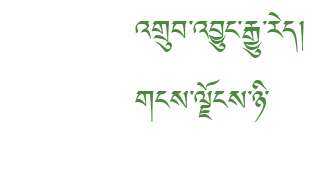འགྲུབ་འབྱུང་རྒྱུ་རེད།
གངས་ལྗོངས་ཉི་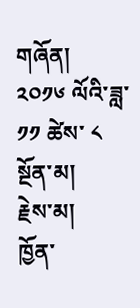གཞོན།
༢༠༡༦ ལོའི་ཟླ་ ༡༡ ཚེས་ ༨
སྔོན་མ།
རྗེས་མ།
ཁྱོན་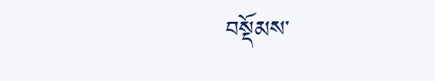བསྡོམས་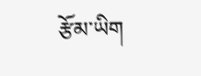རྩོམ་ཡིག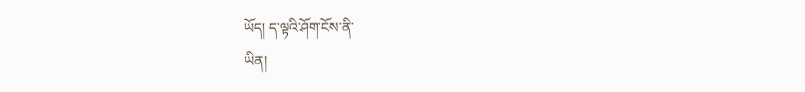ཡོད། ད་ལྟའི་ཤོག་ངོས་ནི་
ཡིན།